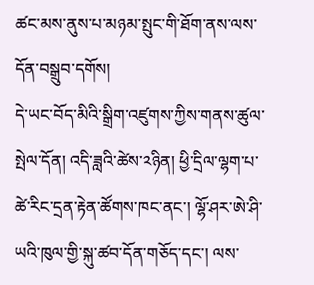ཚང་མས་ནུས་པ་མཉམ་སྤུང་གི་ཐོག་ནས་ལས་དོན་བསྒྲུབ་དགོས།
དེ་ཡང་བོད་མིའི་སྒྲིག་འཛུགས་ཀྱིས་གནས་ཚུལ་སྤེལ་དོན། འདི་ཟླའི་ཚེས་༢ཉིན། ཕྱི་དྲིལ་ལྷག་པ་ཚེ་རིང་དྲན་རྟེན་ཚོགས་ཁང་ནང་། ལྷོ་ཤར་ཨེ་ཤི་ཡའི་ཁུལ་གྱི་སྐུ་ཚབ་དོན་གཅོད་དང་། ལས་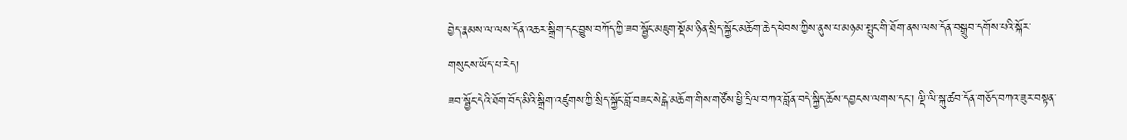བྱེད་རྣམས་ལ་ལས་དོན་འཆར་སྒྲིག་དང་བྱུས་བཀོད་ཀྱི་ཟབ་སྦྱོང་མཇུག་སྡོམ་ཉིན་སྲིད་སྐྱོང་མཆོག་ཆེད་ཕེབས་ཀྱིས་ནུས་པ་མཉམ་སྤུང་གི་ཐོག་ནས་ལས་དོན་བསྒྲུབ་དགོས་པའི་སྐོར་གསུངས་ཡོད་པ་རེད།
ཟབ་སྦྱོང་དེའི་ཐོག་བོད་མིའི་སྒྲིག་འཛུགས་ཀྱི་སྲིད་སྐྱོང་བློ་བཟང་སེངྒེ་མཆོག་གིས་གཙོས་ཕྱི་དྲིལ་བཀའ་བློན་བདེ་སྐྱིད་ཆོས་དབྱངས་ལགས་དང་། ལྡི་ལི་སྐུ་ཚབ་དོན་གཅོད་བཀའ་ཟུར་བསྟན་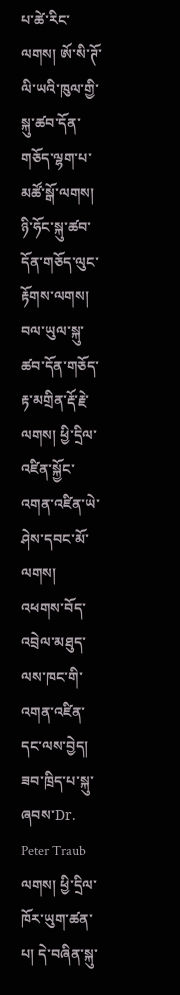པ་ཚེ་རིང་ལགས། ཨོ་སི་ཊོ་ལི་ཡའི་ཁུལ་གྱི་སྐུ་ཚབ་དོན་གཅོད་ལྷག་པ་མཚོ་སྒོ་ལགས། ཉི་ཧོང་སྐུ་ཚབ་དོན་གཅོད་ལུང་རྟོགས་ལགས། བལ་ཡུལ་སྐུ་ཚབ་དོན་གཅོད་རྟ་མགྲིན་རྡོ་རྗེ་ལགས། ཕྱི་དྲིལ་འཛིན་སྐྱོང་འགན་འཛིན་ཡེ་ཤེས་དབང་མོ་ལགས། འཕགས་བོད་འབྲེལ་མཐུད་ལས་ཁང་གི་འགན་འཛིན་དང་ལས་བྱེད། ཟབ་ཁྲིད་པ་སྐུ་ཞབས་Dr. Peter Traub ལགས། ཕྱི་དྲིལ་ཁོར་ཡུག་ཚན་པ། དེ་བཞིན་སྐུ་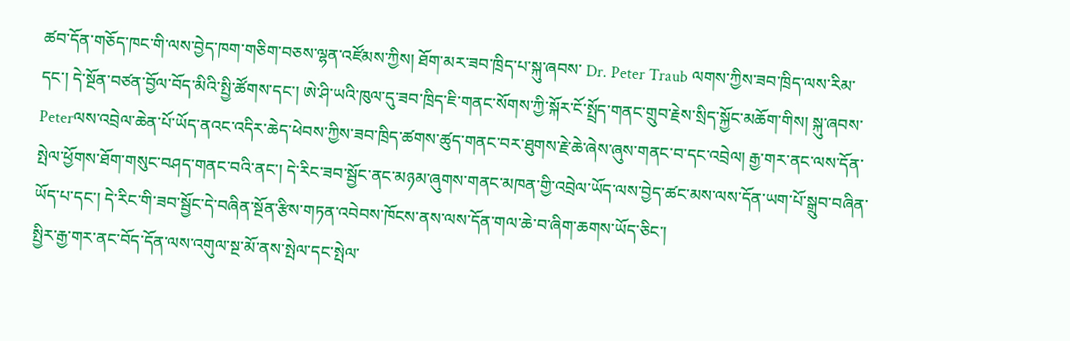ཚབ་དོན་གཅོད་ཁང་གི་ལས་བྱེད་ཁག་གཅིག་བཅས་ལྷན་འཛོམས་ཀྱིས། ཐོག་མར་ཟབ་ཁྲིད་པ་སྐུ་ཞབས་ Dr. Peter Traub ལགས་ཀྱིས་ཟབ་ཁྲིད་ལས་རིམ་དང་། དེ་སྔོན་བཙན་བྱོལ་བོད་མིའི་སྤྱི་ཚོགས་དང་། ཨེ་ཤི་ཡའི་ཁུལ་དུ་ཟབ་ཁྲིད་ཇི་གནང་སོགས་ཀྱི་སྐོར་ངོ་སྤྲོད་གནང་གྲུབ་རྗེས་སྲིད་སྐྱོང་མཆོག་གིས། སྐུ་ཞབས་Peterལས་འབྲེལ་ཆེན་པོ་ཡོད་ནའང་འདིར་ཆེད་ཕེབས་ཀྱིས་ཟབ་ཁྲིད་ཚགས་ཚུད་གནང་བར་ཐུགས་རྗེ་ཆེ་ཞེས་ཞུས་གནང་བ་དང་འབྲེལ། རྒྱ་གར་ནང་ལས་དོན་སྤེལ་ཕྱོགས་ཐོག་གསུང་བཤད་གནང་བའི་ནང་། དེ་རིང་ཟབ་སྦྱོང་ནང་མཉམ་ཞུགས་གནང་མཁན་གྱི་འབྲེལ་ཡོད་ལས་བྱེད་ཚང་མས་ལས་དོན་ཡག་པོ་སྒྲུབ་བཞིན་ཡོད་པ་དང་། དེ་རིང་གི་ཟབ་སྦྱོང་དེ་བཞིན་སྔོན་རྩིས་གཏན་འབེབས་ཁོངས་ནས་ལས་དོན་གལ་ཆེ་བ་ཞིག་ཆགས་ཡོད་ཅིང་།
སྤྱིར་རྒྱ་གར་ནང་བོད་དོན་ལས་འགུལ་སྔ་མོ་ནས་སྤེལ་དང་སྤེལ་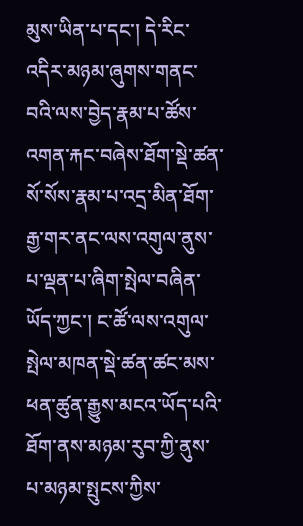མུས་ཡིན་པ་དང་། དེ་རིང་འདིར་མཉམ་ཞུགས་གནང་བའི་ལས་བྱེད་རྣམ་པ་ཚོས་འགན་རྐང་བཞེས་ཐོག་སྡེ་ཚན་སོ་སོས་རྣམ་པ་འདྲ་མིན་ཐོག་རྒྱ་གར་ནང་ལས་འགུལ་ནུས་པ་ལྡན་པ་ཞིག་སྤེལ་བཞིན་ཡོད་ཀྱང་། ང་ཚོ་ལས་འགུལ་སྤེལ་མཁན་སྡེ་ཚན་ཚང་མས་ཕན་ཚུན་རྒྱུས་མངའ་ཡོད་པའི་ཐོག་ནས་མཉམ་རུབ་ཀྱི་ནུས་པ་མཉམ་སྤུངས་ཀྱིས་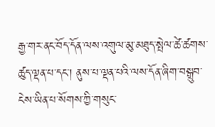རྒྱ་གར་ནང་བོད་དོན་ལས་འགུལ་མུ་མཐུད་སྤེལ་ཚེ་ཚགས་ཚུད་ལྡན་པ་དང་། ནུས་པ་ལྡན་པའི་ལས་དོན་ཞིག་བསྒྲུབ་ངེས་ཡིན་པ་སོགས་ཀྱི་གསུང་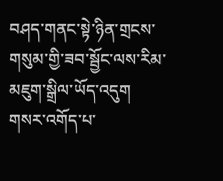བཤད་གནང་སྟེ་ཉིན་གྲངས་གསུམ་གྱི་ཟབ་སྦྱོང་ལས་རིམ་མཇུག་སྒྲིལ་ཡོད་འདུག
གསར་འགོད་པ་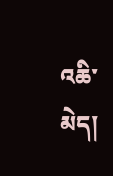འཆི་མེད།